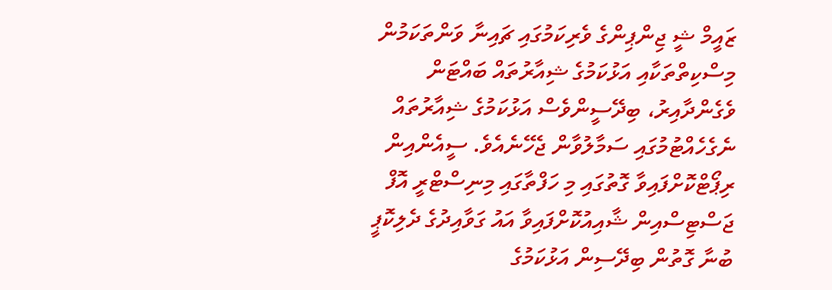ޒައީމް ޝީ ޖިންޕިންގެ ވެރިކަމުގައި ޗައިނާ ވަންތަކަމުން މިސްކިތްތަކާއި އަޅުކަމުގެ ޝިއާރުތައް ބައްޓަން ވެގެންދާއިރު، ބިދޭސީންވެސް އަޅުކަމުގެ ޝިއާރުތައް ނެގެހެއްޓުމުގައި ސަމާލުވާން ޖެހޭނެއެވެ. ސީއެންއިން ރިޕޯޓްކޮށްފައިވާ ގޮތުގައި މި ހަފްތާގައި މިނިސްޓްރީ އޮފް ޖަސްޓިސްއިން ޝާއިއުކޮށްފައިވާ އައު ގަވާއިދުގެ ދެލިކޮޕީ ބުނާ ގޮތުން ބިދޭސިން އަޅުކަމުގެ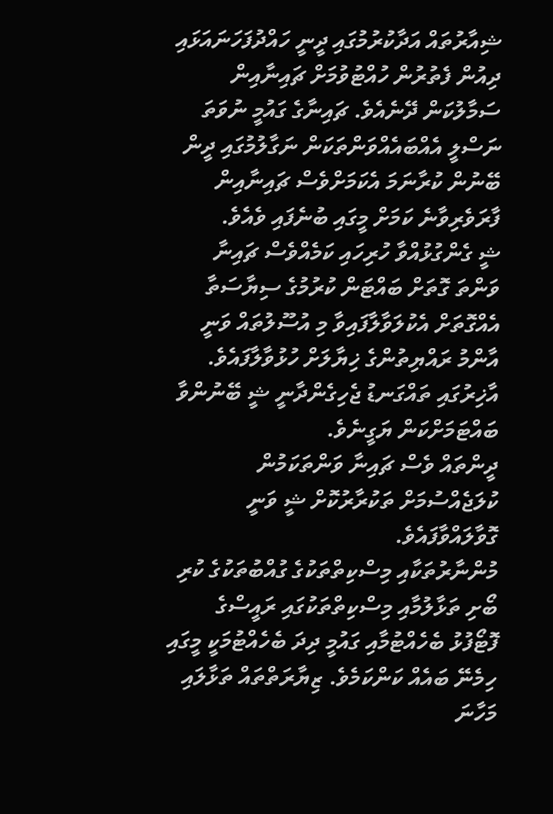ޝިއާރުތައް އަދާކުރުމުގައި ދީނީ ހައްދުފަހަނައަޅައި ދިއުން ފެތުރުން ހުއްޓުވުމަށް ޗައިނާއިން ސަމާލުކަން ދޭނެއެވެ. ޗައިނާގެ ގައުމީ ނުވަތަ ނަސްލީ އެއްބައެއްވަންތަކަން ނަގާލުމުގައި ދީން ބޭނުން ކުރާނަމަ އެކަމަށްވެސް ޗައިނާއިން ފާރަވެރިވާނެ ކަމަށް މީގައި ބުނެފައި ވެއެވެ.
ޝީ ގެންގުޅުއްވާ ހުރިހައި ކަމެއްވެސް ޗައިނާ ވަންތަ ގޮތަށް ބައްޓަން ކުރުމުގެ ސިޔާސަތާ އެއްގޮތަށް އެކުލަވާލާފައިވާ މި އުސޫލުތައް ވަނީ އާންމު ރައްޔިތުންގެ ޚިޔާލަށް ހުޅުވާލާފައެވެ. އާޚިރުގައި ތައްގަނޑު ޖެހިގެންދާނީ ޝީ ބޭނުންވާ ބައްޓަމަށްކަން ޔަގީނެވެ.
ދީންތައް ވެސް ޗައިނާ ވަންތަކަމުން ކުލަޖެއްސުމަށް ތަކުރާރުކޮށް ޝީ ވަނީ ގޮވާލައްވާފައެވެ.
މުންނާރުތަކާއި މިސްކިތްތަކުގެ ގުއްބުތަކުގެ ކުރި ބޯށި ތަޅާލުމާއި މިސްކިތްތަކުގައި ރައީސްގެ ފޮޓޯފުޅު ބެހެއްޓުމާއި ގައުމީ ދިދަ ބެހެއްޓުމަކީ މީގައި ހިމެނޭ ބައެއް ކަންކަމެވެ. ޒިޔާރަތްތައް ތަޅާލައި މަހާނަ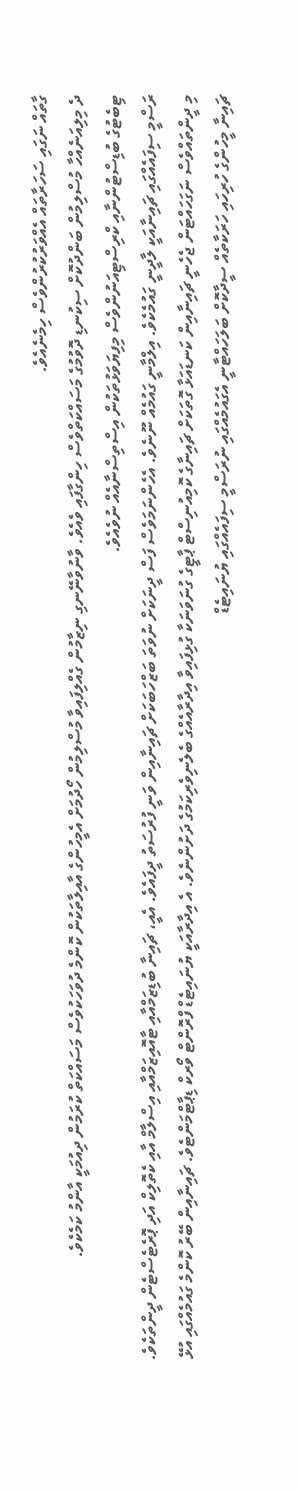ގާތައް ނަގައި ސަހަރާތައް އެއްވަރުކުރުންވެސް ހިމެނެއެވެ.
ދެ މިލިއަނެއްހާ މުސްލިމުން ބަންދުކޮށް ސިކުނޑި ދޮވުމުގެ މަސައްކަތްވެސް ހިންގާފައި ވެއެވެ. ވާނުވާނޭނގި ނިޒާމުން ގެއްލިފައިވާ މުސްލިމުން ހޯދުމަށް އެމީހުންގެ އާއިލާތަކުން ކޮންމެ ދުވަހަކުވެސް މަސައްކަތް ކުރަމުން ދިއުމަކީ އާންމު ކަމެކެވެ.
ޓިބެޓުގެ ބުޑިސްޓުންނާއި ކްރިސްޓިއަނުންވެސް މިފިޔަވަޅުތަކުން އިސްތިސްނާއެއް ނުވެއެވެ.
ރަސްމީ ސިފައެއްގައި ޗައިނާއަކީ ލާދީނީ ގައުމެކެވެ. އިލްމާނީ ގައުމެއް ނޫނެވެ. އެހެންނަމަވެސް ފަސް ދީނަކަށް ނުވަތަ ބަޒްހަބަކަށް ޗައިނާއިން ވަނީ ފުރުސަތު ދީފައެވެ. އެއީ، ޗައިނާ ބުޑިޒަމްއާއި ޓާއޮއިޒަމްއާއި އިސްލާމް އާއި ކެތޮލިކް އަދި ޕޮރެޓެސްޓެން ދީންތަކެވެ.
މި ދީންތައްވެސް ނަގަހައްޓަން ޖެހެނީ ޗައިނާއިން ކަނޑައަޅާ ގޮތަކަށް ޗައިނާގެ ކޮމިއުނިސްޓް ޕާޓީގެ ގުނަވަނަކާ ގުޅިފައިވާ އިދާރާއެއްގެ ބެލެނިވެރިކަމުގެ ދަށުންނެވެ. އެ އިދާރާއަކީ ޔުނައިޓެޑް ފްރޮންޓް ވޯރކް ޑިޕާޓްމަންޓެވެ. ޗައިނާއިން ބޭރު ކޮންމެ ގައުމެއްގައި އުޅޭ ޗައިނާ މީހުންގެ ހުރިހައި ހަރަކާތެއް ސީދާކޮށް ބަލަހައްޓާނީ އެގައުމެއްގައި ނުރަސްމީ ސިފައެއްގައި ޔުނައިޓެޑް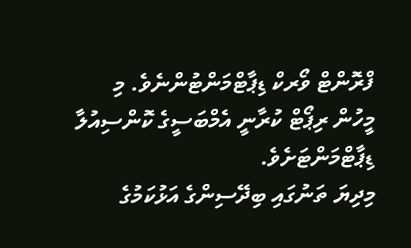ފްރޮންޓް ވޯރކް ޑިޕާޓްމަންޓުންނެވެ. މި މީހުން ރިޕޯޓް ކުރާނީ އެމްބަސީގެ ކޮންސިއުލާ ޑިޕާޓްމަންޓަށެވެ.
މިދިޔަ ތަނުގައި ބިދޭސިންގެ އަޅުކަމުގެ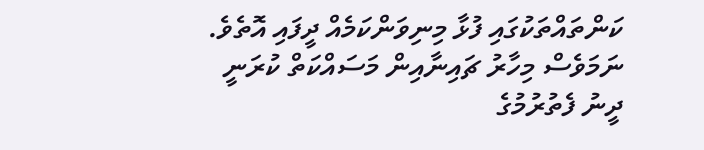ކަންތައްތަކުގައި ފުޅާ މިނިވަންކަމެއް ދީފައި އޮތެވެ. ނަމަވެސް މިހާރު ޗައިނާއިން މަސައްކަތް ކުރަނީ ދީނު ފެތުރުމުގެ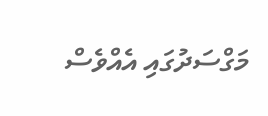މަގްސަދުގައި އެއްވެސް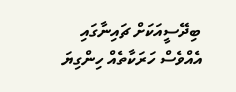ބިދޭސީއަކަށް ޗައިނާގައި އެއްވެސް ހަރަކާތެއް ހިންގިޔަ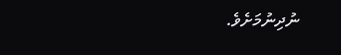ނުދިނުމަށެވެ.